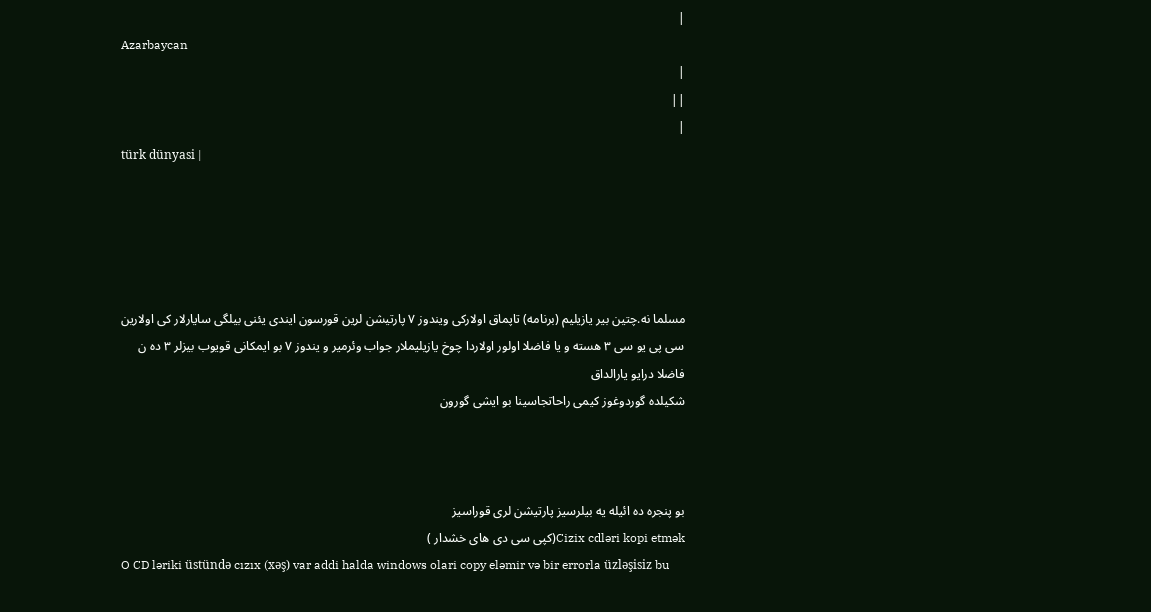|
Azarbaycan
|
||
|
türk dünyasi |





مسلما نه.چتین بیر یازیلیم (برنامه) تاپماق اولارکی ویندوز ۷ پارتیشن لرین قورسون ایندی یئنی بیلگی سایارلار کی اولارین سی پی یو سی ۳ هسته و یا فاضلا اولور اولاردا چوخ یازیلیملار جواب وئرمیر و یندوز ۷ بو ایمکانی قویوب بیزلر ۳ ده ن فاضلا درایو یارالداق
شکیلده گوردوغوز کیمی راحاتجاسینا بو ایشی گورون



بو پنجره ده ائیله یه بیلرسیز پارتیشن لری قوراسیز
Cizix cdləri kopi etmək(کپی سی دی های خشدار )
O CD ləriki üstündə cızıx (xəş) var addi halda windows olari copy eləmir və bir errorla üzləşisiz bu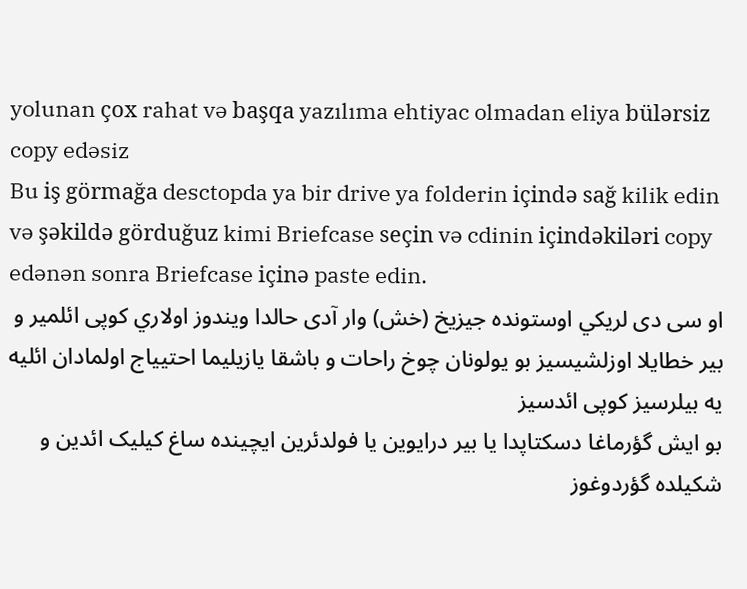yolunan çox rahat və başqa yazılıma ehtiyac olmadan eliya bülərsiz copy edəsiz
Bu iş görmağa desctopda ya bir drive ya folderin içində sağ kilik edin və şəkildə görduğuz kimi Briefcase seçin və cdinin içindəkiləri copy edənən sonra Briefcase içinə paste edin.
او سی دی لريکي اوستونده جيزيخ (خش) وار آدی حالدا ویندوز اولاري کوپی ائلمير و بير خطایلا اوزلشيسيز بو يولونان چوخ راحات و باشقا يازيليما احتيياج اولمادان ائليه یه بیلرسيز کوپی ائدسيز
بو ايش گؤرماغا دسکتاپدا يا بير درايوین يا فولدئرين ايچينده ساغ کيليک ائدين و شکيلده گؤردوغوز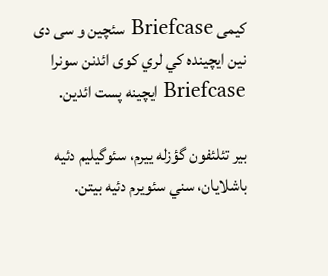کيمی Briefcase سئچين و سی دی نين ايچينده کي لري کوی ائدنن سونرا Briefcase ايچينه پست ائدين.

بير تئلئفون گؤزله ييرم، سئوگيليم دئيه باشلايان، سني سئويرم دئيه بيتن.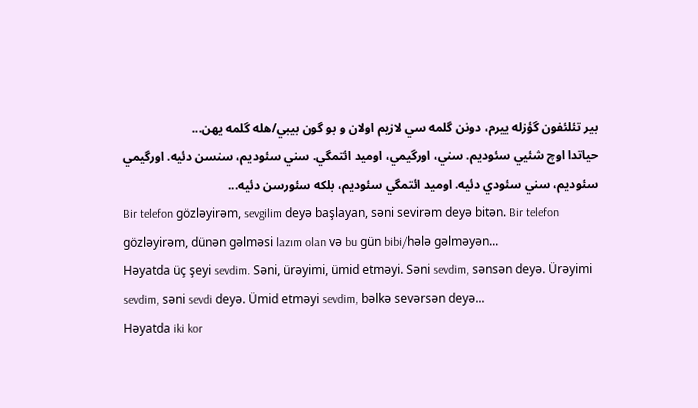بير تئلئفون گؤزله ييرم، دونن گلمه سي لازيم اولان و بو گون بيبي/هله گلمه يهن...
حياتدا اوچ شئيي سئوديم. سني، اورگيمي، اوميد ائتمگي. سني سئوديم، سنسن دئيه. اورگيمي سئوديم، سني سئودي دئيه. اوميد ائتمگي سئوديم، بلکه سئورسن دئيه...
Bir telefon gözləyirəm, sevgilim deyə başlayan, səni sevirəm deyə bitən. Bir telefon gözləyirəm, dünən gəlməsi lazım olan və bu gün bibi/hələ gəlməyən...
Həyatda üç şeyi sevdim. Səni, ürəyimi, ümid etməyi. Səni sevdim, sənsən deyə. Ürəyimi sevdim, səni sevdi deyə. Ümid etməyi sevdim, bəlkə sevərsən deyə...
Həyatda iki kor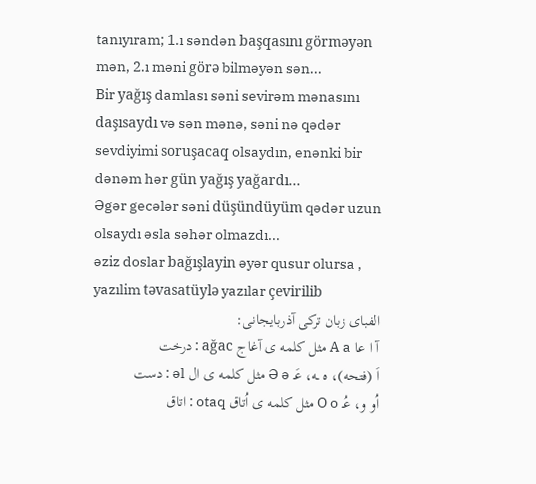tanıyıram; 1.ı səndən başqasını görməyən mən, 2.ı məni görə bilməyən sən...
Bir yağış damlası səni sevirəm mənasını daşısaydı və sən mənə, səni nə qədər sevdiyimi soruşacaq olsaydın, enənki bir dənəm hər gün yağış yağardı...
Əgər gecələr səni düşündüyüm qədər uzun olsaydı əsla səhər olmazdı...
əziz doslar bağışlayin əyər qusur olursa , yazılim təvasatüylə yazılar çevirilib
الفبای زبان ترکی آذربایجانی:
آ ا عا A a مثل کلمه ی آغاج ağac : درخت
اَ (فتحه)، ه ـه، عَـ Ə ə مثل کلمه ی ال əl : دست
اُو و، عُـ O o مثل کلمه ی اُتاق otaq : اتاق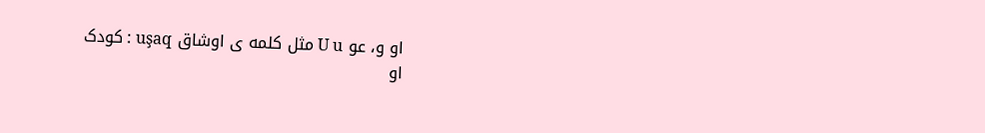او و، عو U u مثل کلمه ی اوشاق uşaq : کودک
او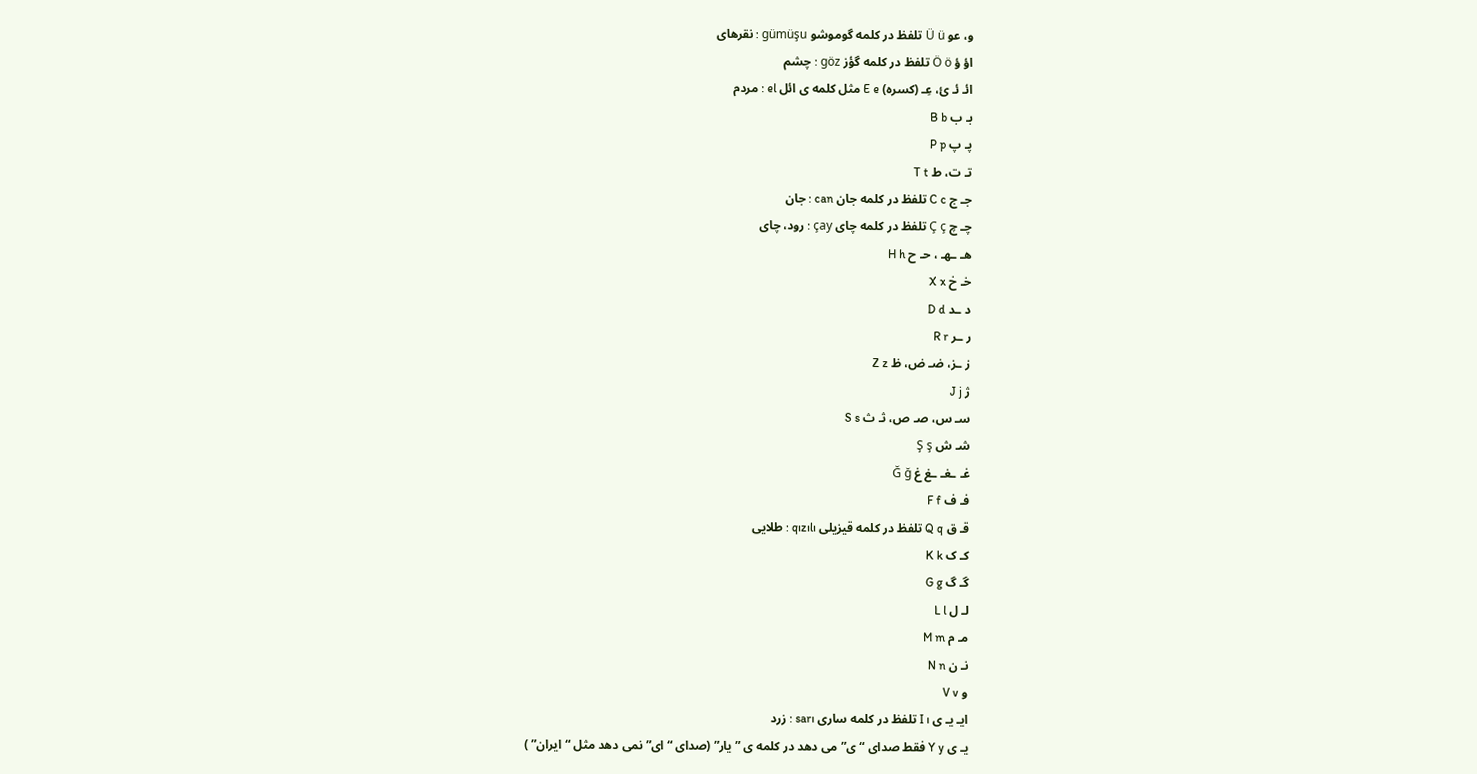و، عو Ü ü تلفظ در کلمه گوموشو gümüşu : نقرهای
اؤ ؤ Ö ö تلفظ در کلمه گؤز göz : چشم
ائـ ئـ ئ، عِـ (کسره) E e مثل کلمه ی ائل el : مردم
بـ ب B b
پـ پ P p
تـ ت، ط T t
جـ ج C c تلفظ در کلمه جان can : جان
چـ چ Ç ç تلفظ در کلمه چای çay : رود، چای
هـ ـهـ ، حـ ح H h
خـ خ X x
د ـد D d
ر ـر R r
ز ـز، ضـ ض، ظ Z z
ژ J j
سـ س، صـ ص، ثـ ث S s
شـ ش Ş ş
غـ ـغـ ـغ غ Ğ ğ
فـ ف F f
قـ ق Q q تلفظ در کلمه قیزیلی qızılı : طلایی
کـ ک K k
گـ گ G g
لـ ل L l
مـ م M m
نـ ن N n
و V v
ایـ یـ ی I ı تلفظ در کلمه ساری sarı : زرد
یـ ی Y y فقط صدای “ی” می دهد در کلمه ی ” یار” (صدای “ای” نمی دهد مثل “ایران” )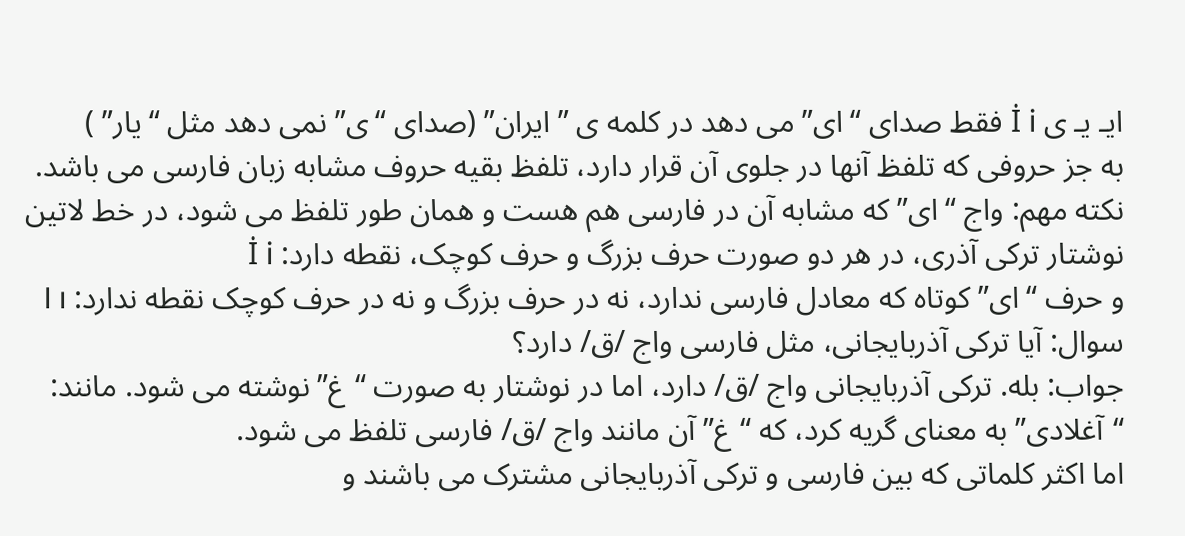ایـ یـ ی İ i فقط صدای “ای” می دهد در کلمه ی ” ایران” (صدای “ی” نمی دهد مثل “یار” )
به جز حروفی که تلفظ آنها در جلوی آن قرار دارد، تلفظ بقیه حروف مشابه زبان فارسی می باشد.
نكته مهم: واج “ای” که مشابه آن در فارسی هم هست و همان طور تلفظ می شود، در خط لاتین نوشتار ترکی آذری، در هر دو صورت حرف بزرگ و حرف کوچک، نقطه دارد: İ i
و حرف “ای” کوتاه که معادل فارسی ندارد، نه در حرف بزرگ و نه در حرف کوچک نقطه ندارد: I ı
سوال: آیا ترکی آذربایجانی، مثل فارسی واج /ق/ دارد؟
جواب: بله. ترکی آذربایجانی واج /ق/ دارد، اما در نوشتار به صورت “غ” نوشته می شود. مانند: “آغلادی” به معنای گریه کرد، که “غ” آن مانند واج /ق/ فارسی تلفظ می شود.
اما اکثر کلماتی که بین فارسی و ترکی آذربایجانی مشترک می باشند و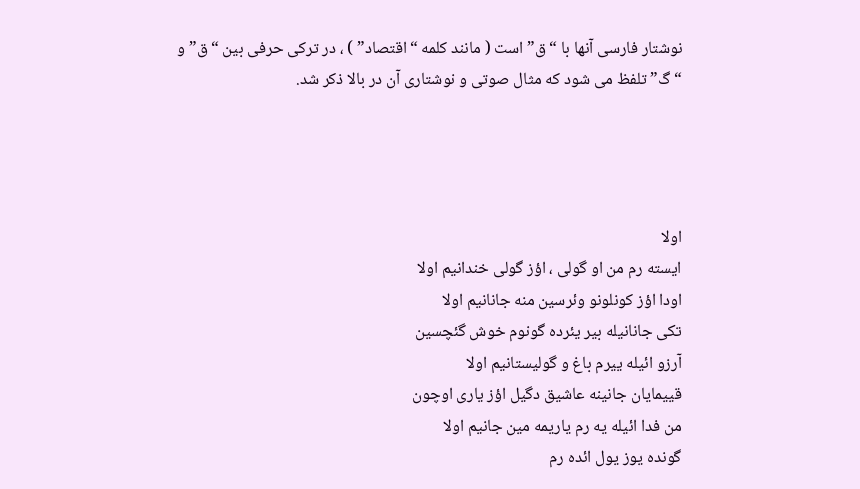نوشتار فارسی آنها با “ق” است ( مانند کلمه “اقتصاد” ) ، در ترکی حرفی بین “ق” و “گ” تلفظ می شود که مثال صوتی و نوشتاری آن در بالا ذکر شد.




اولا
ایسته رم من او گولی ، اؤز گولی خندانیم اولا
اودا اؤز کونلونو وئرسین منه جانانیم اولا
تکی جانانیله بیر یئرده گونوم خوش گئچسین
آرزو ائیله ییرم باغ و گولیستانیم اولا
قییمایان جانینه عاشیق دگیل اؤز یاری اوچون
من فدا ائیله یه رم یاریمه مین جانیم اولا
گونده یوز یول ائده رم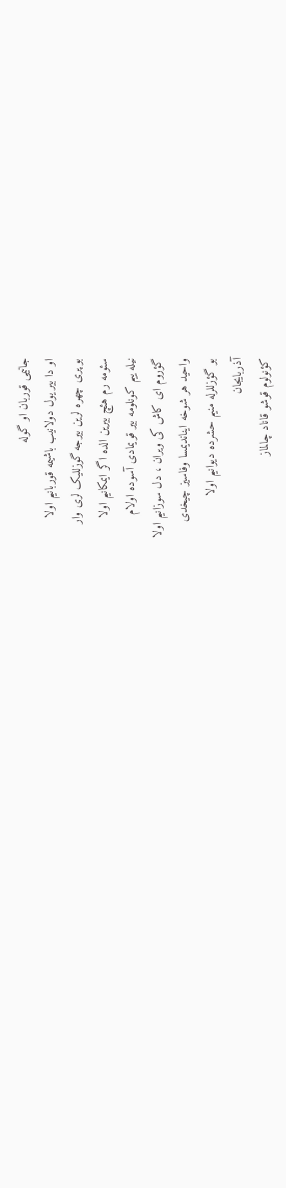جانیمی قوربان او گوله
او دا بیر یول دولانیب باشیمه قوربانیم اولا
بو پری چهره لرین بیرجه گوزللیک لری وار
سئومه رم هئچ بیرین الده اگر ایمکانیم اولا
نیله ییم کونلومه بیر قویمادی آسوده اولام
گؤروم ای کاش کی ویران ، دل سوزانیم اولا
واحید هر شوخه ایناندیمسا وفاسیز چیخدی
بو گؤزللرله منیم حشرده دیوانیم اولا
آذربایجان
کؤنولوم قوشو قاناد چالماز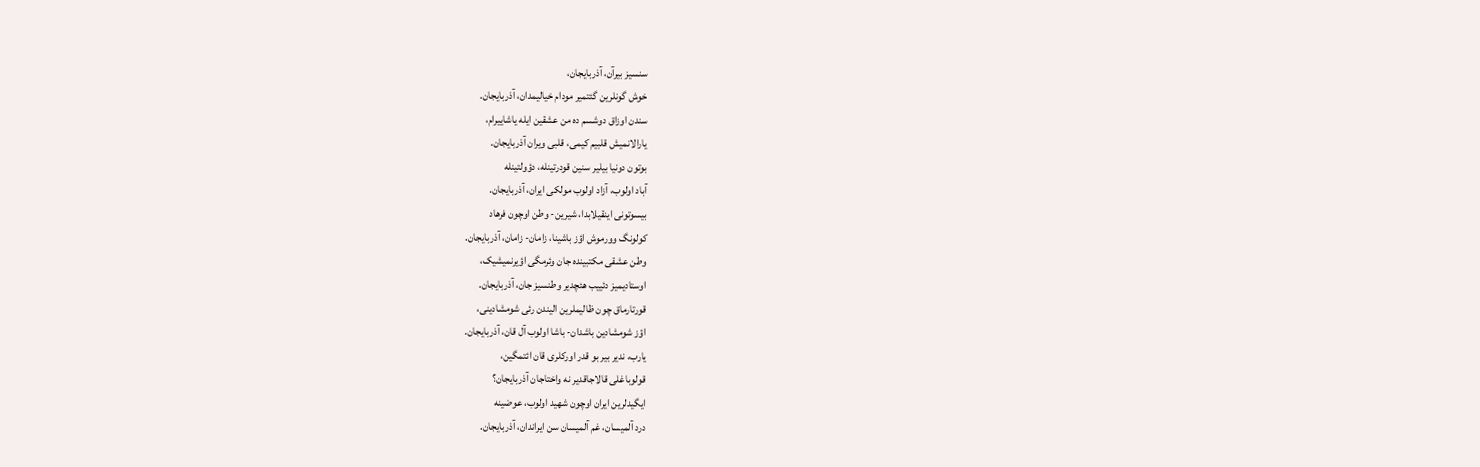سنسیز بیرآن، آذربایجان،
خوش گونلرین گئتمیر مودام خیالیمدان، آذربایجان.
سندن اوزاق دوشسم ده من عشقین ایله یاشاییرام،
یارالانمیش قلبیم کیمى، قلبی ویران آذربایجان.
بوتون دونیا بیلیر سنین قودرتینله، دؤولتینله
آباد اولوب، آزاد اولوب مولکی ایران، آذربایجان.
بیسوتونی اینقیلابدا، شیرین- وطن اوچون فرهاد
کولونگ وورموش اؤز باشینا، زامان- زامان، آذربایجان.
وطن عشقی مکتبینده جان وئرمگی اؤیرنمیشیک،
اوستادیمیز دئییب هئچدیر وطنسیز جان، آذربایجان.
قورتارماق چون ظالیملرین الیندن رئی شومشادینی،
اؤز شومشادین باشدان- باشا اولوب آل قان، آذربایجان.
یارب، ندیر بیر بو قدر اورکلری قان ائتمگین،
قولوباغلی قالاجاقدیر نه واختاجان آذربایجان؟
ایگیدلرین ایران اوچون شهید اولوب، عوضینه
درد آلمیسان، غم آلمیسان سن ایراندان، آذربایجان.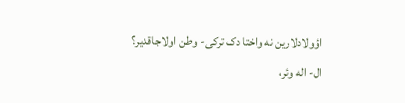اؤولادلارین نه واختا دک ترکی- وطن اولاجاقدیر؟
ال- اله وئر،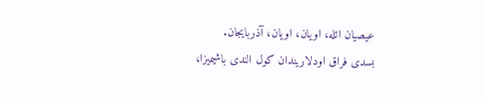عیصیان ائله، اویان، اویان، آذربایجان.
بسدی فراق اودلاریندان کول الندی باشیمیزا،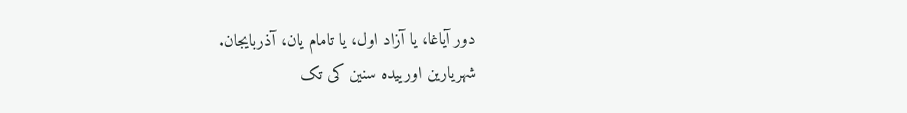دور آیاغا، یا آزاد اول، یا تامام یان، آذربایجان.
شهریارین اورییده سنین کی تک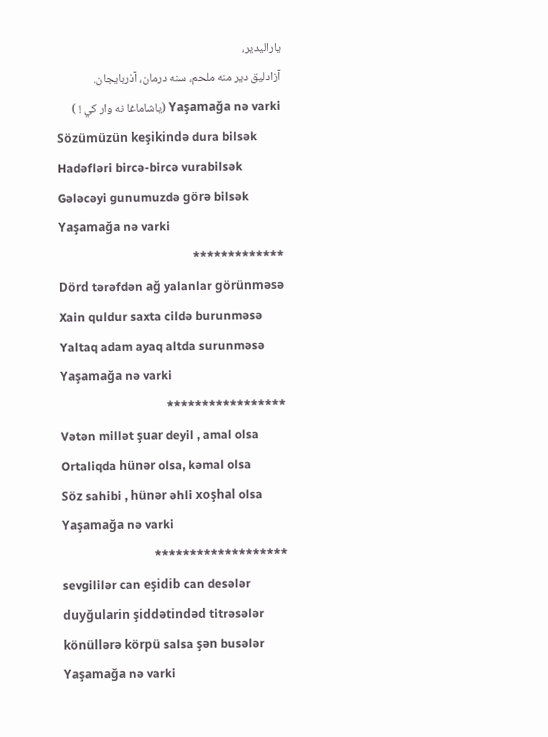یارالیدیر،
آزادلیق دیر منه ملحم، سنه درمان، آذربایجان.
Yaşamağa nə varki (ياشاماغا نه وار كي ! )
Sözümüzün keşikində dura bilsək
Hadəfləri bircə-bircə vurabilsək
Gələcəyi gunumuzdə görə bilsək
Yaşamağa nə varki
*************
Dörd tərəfdən ağ yalanlar görünməsə
Xain quldur saxta cildə burunməsə
Yaltaq adam ayaq altda surunməsə
Yaşamağa nə varki
*****************
Vətən millət şuar deyil , amal olsa
Ortaliqda hünər olsa, kəmal olsa
Söz sahibi , hünər əhli xoşhal olsa
Yaşamağa nə varki
*******************
sevgililər can eşidib can desələr
duyğularin şiddətindəd titrəsələr
könüllərə körpü salsa şən busələr
Yaşamağa nə varki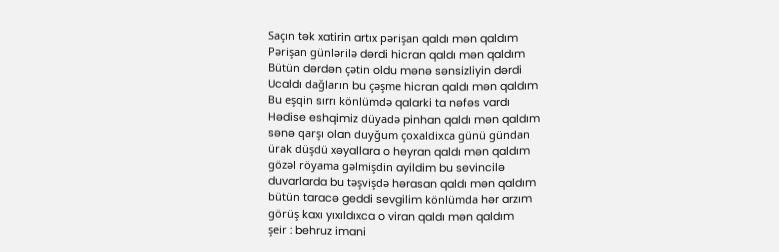Saçın tək xatirin artıx pərişan qaldı mən qaldım
Pərişan günlərilə dərdi hicran qaldı mən qaldım
Bütün dərdən çətin oldu mənə sənsizliyin dərdi
Ucaldı dağların bu çəşme hicran qaldı mən qaldım
Bu eşqin sırrı könlümdə qalarki ta nəfəs vardı
Hədise eshqimiz düyadə pinhan qaldı mən qaldım
sənə qarşı olan duyğum çoxaldixca günü gündan
ürak düşdü xəyallara o heyran qaldı mən qaldım
gözəl röyama gəlmişdin ayildim bu sevincilə
duvarlarda bu təşvişdə hərasan qaldı mən qaldım
bütün taracə geddi sevgilim könlümda hər arzım
görüş kaxı yıxıldıxca o viran qaldı mən qaldım
şeir : behruz imani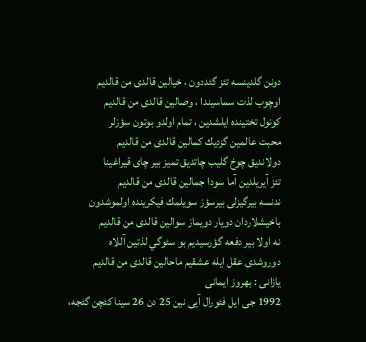دونن گلدينسه تئز گئددون ، خيالين قالدى من قالديم
اوچوب لذت سماسيندا ، وصالين قالدى من قالديم
كونول تختينده ايلشدين ، تمام اولدو بوتون سؤزلر
محبت عالمين گزديك كمالين قالدى من قالديم
دولانديق چوخ گليب چاتديق تميز بير چای قيراغينا
تئز آيريلدين آما سودا جمالين قالدى من قالديم
ندنسه بيرگيزلی بيرسؤز سويلمك فيكرينده اولموشدون
باخيشلاردان دويار دويماز سوالين قالدی من قالديم
نه اولا بير دفعه گؤرسيديم بو سئوگي لذتين آللاه
دوروشدی عقل ايله عشقيم ماحالين قالدی من قالديم
یازانی : بهروز ایمانی
1992 جی ایل فئورال آیی نین 25 دن 26 سینا کئچن گئجه،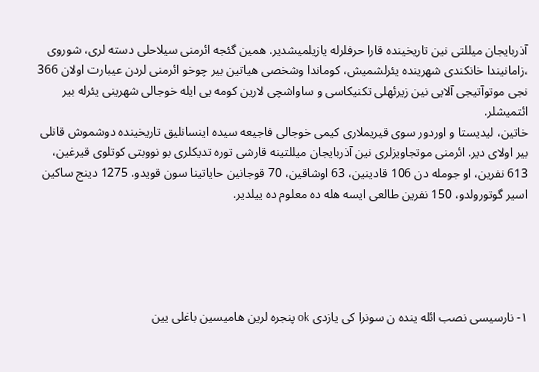آذربایجان میللتی نین تاریخینده قارا حرفلرله یازیلمیشدیر. همین گئجه ائرمنی سیلاحلی دسته لری، شوروی ،زامانیندا خانکندی شهرینده یئرلشمیش، کوماندا وشخصی هیاتین بیر چوخو ائرمنی لردن عیبارت اولان 366 نجی موتوآتیجی آلایی نین زیرئهلی تکنیکاسی و ساواشچی لارین کومه یی ایله خوجالی شهرینی یئرله بیر ائتمیشلر.
خاتین، لیدیستا و اوردور سوی قیریملاری کیمی خوجالی فاجیعه سیده اینسانلیق تاریخینده دوشموش قانلی بیر اولای دیر. ائرمنی موتجاویزلری نین آذربایجان میللتینه قارشی توره تدیکلری بو نووبتی کوتلوی قیرغین، 613 نفرین، او جومله دن 106 قادینین، 63 اوشاقین، 70 قوجانین حایاتینا سون قویدو. 1275 دینج ساکین اسیر گوتورولدو، 150 نفرین طالعی ایسه هله ده معلوم ده ییلدیر.





۱- نارسیسی نصب ائله ینده ن سونرا کی یازدی ok پنجره لرین هامیسین باغلی یین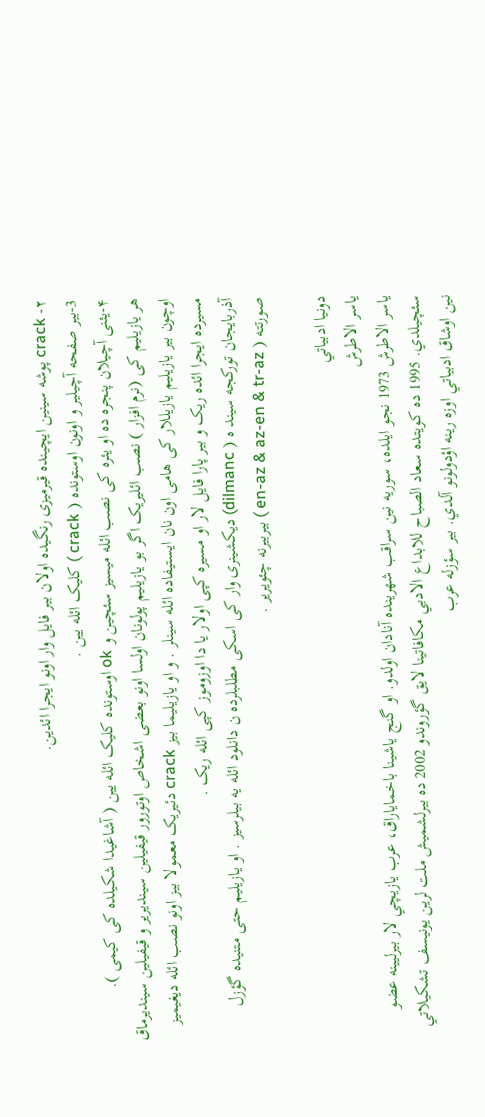۲- crack پوشه سینین ایچینده قیرمیزی رنگیده اولان بیر فایل وار اونو ایجرا ائدین.
3-بیر صفحه آچیلیر و اونون اوستونده ( crack ) کلیک ائله یین .
۴-یئنی آچیلان پنجره ده او یئره کی نصب ائله میسیز سئچین و ok اوستونده کلیک ائله یین ( آشاغیدا شکیلده کی کیمی ).
هر یازیلیم کی (نرم افزار ) نصب ائلیریک اگر بو یازیلیم پولونان اولسا اونو بعضی اشخاص اوتورور قیفیلین سیندیریر و قیفیلین سیندیرماق اوچون بیر یازیلیم یازیللار کی هامی اون نان ایستیفاده ائله سینلر . و او یازیلیما بیز crack دئیریک معمولا بیز اونو نصب ائله دیغیمیز مسیرده ایجرا ائده ریک و بیر پارا فایل لار او مسیره کپی اولار یا دا اوزوموز کپی ائله ریک .
آذربایجان تورکجه سیند ه ( dilmanc) دیکشینری وار کی اسکی مطلبلرده ن دانلود ائله یه بیلرسیز . او یازیلیم حتی متنیده گؤزل صورتته ( en-az & az-en & tr-az ) بیربیرنه چئویریر .

دونيا ادبياتي
ياسر الاطرش
ياسر الاطرش 1973 نجو ايلده، سوريه نين سراقب شهرينده آنادان اولدو. او گنج ياشينا باخماياراق، عرب يازيچي لار بيرليينه عضو سئچيلدي. 1995 ده كويتده سعاد الصباح للابداع الادبي مكافاتينا لايق گؤروندو 2002 ده بيرلشميش ملت لرين يونيسف تشكيلاتي نين اوشاق ادبياتي اوزه رينه اؤدولونو آلدي. بير سؤزله عرب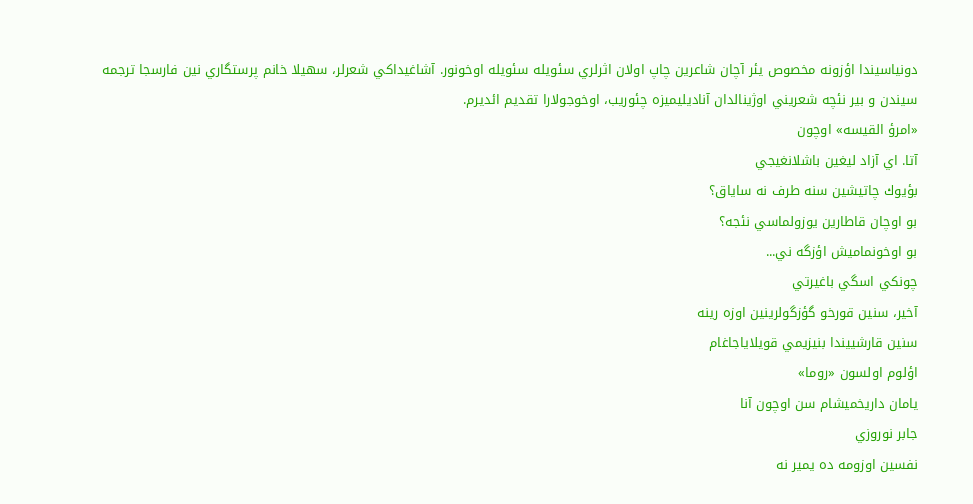دونياسيندا اؤزونه مخصوص يئر آچان شاعرين چاپ اولان اثرلري سئويله سئويله اوخونور. آشاغيداكي شعرلر، سهيلا خانم پرستگاري نين فارسجا ترجمه سيندن و بير نئچه شعريني اوژينالدان آناديليميزه چئوريب، اوخوجولارا تقديم ائديرم.
«امرؤ القيسه» اوچون
آتا. اي آزاد ليغين باشلانغيجي
بؤيوك چاتيشين سنه طرف نه ساياق؟
بو اوچان قاطارين يوزولماسي نئجه؟
بو اوخونماميش اؤزگه ني...
چونكي اسگي باغيرتي
آخير، سنين قورخو گؤزگولرينين اوزه رينه
سنين قارشييندا بنيزيمي قويلاياجاغام
اؤلوم اولسون «روما»
يامان داريخميشام سن اوچون آنا
جابر نوروزي
نفسين اوزومه ده يمير نه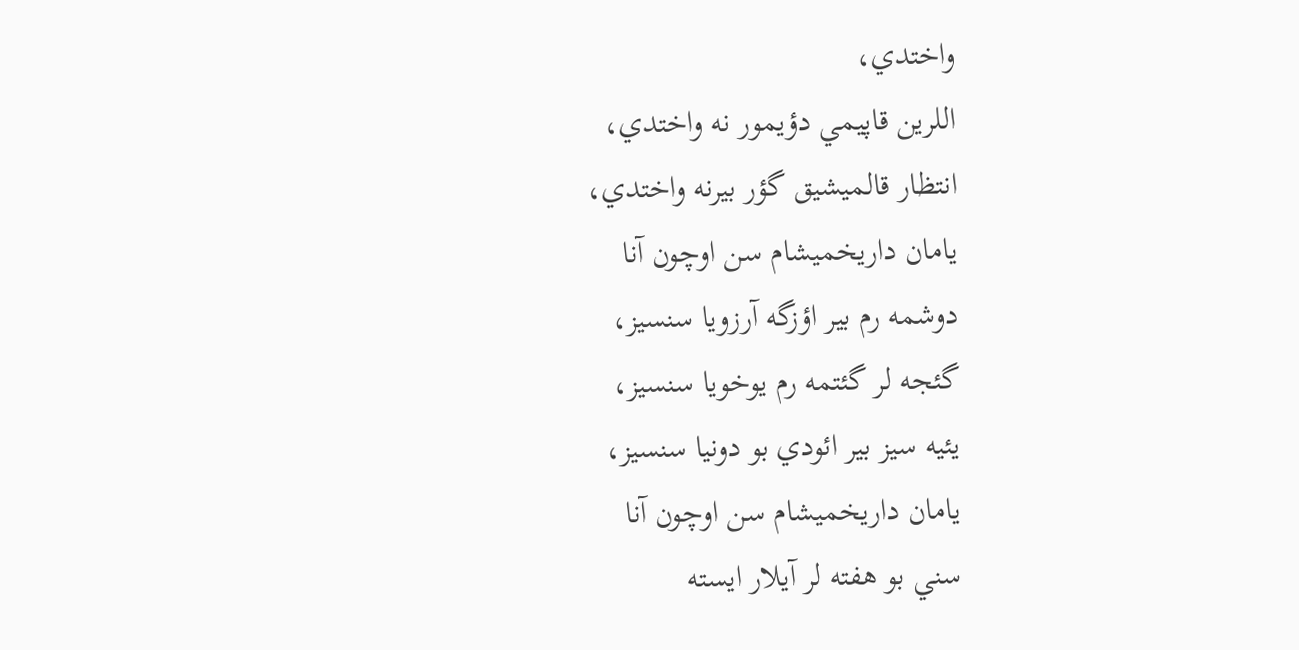واختدي،
اللرين قاپيمي دؤيمور نه واختدي،
انتظار قالميشيق گؤر بيرنه واختدي،
يامان داريخميشام سن اوچون آنا
دوشمه رم بير اؤزگه آرزويا سنسيز،
گئجه لر گئتمه رم يوخويا سنسيز،
يئيه سيز بير ائودي بو دونيا سنسيز،
يامان داريخميشام سن اوچون آنا
سني بو هفته لر آيلار ايسته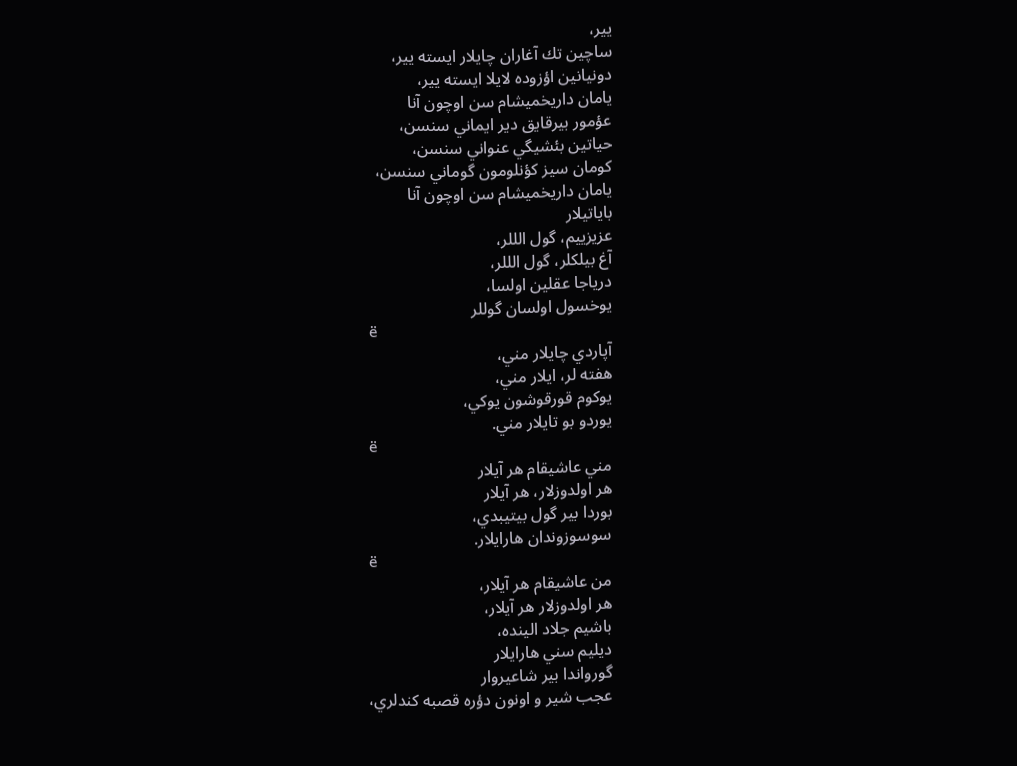يير،
ساچين تك آغاران چايلار ايسته يير،
دونيانين اؤزوده لايلا ايسته يير،
يامان داريخميشام سن اوچون آنا
عؤمور بيرقايق دير ايماني سنسن،
حياتين بئشيگي عنواني سنسن،
كومان سيز كؤنلومون گوماني سنسن،
يامان داريخميشام سن اوچون آنا
باياتيلار
عزيزييم، گول الللر،
آغ بيلكلر، گول الللر،
درياجا عقلين اولسا،
يوخسول اولسان گوللر
ë
آپاردي چايلار مني،
هفته لر، ايلار مني،
يوكوم قورقوشون يوكي،
يوردو بو تايلار مني.
ë
مني عاشيقام هر آيلار
هر اولدوزلار، هر آيلار
بوردا بير گول بيتيبدي،
سوسوزوندان هارايلار.
ë
من عاشيقام هر آيلار،
هر اولدوزلار هر آيلار،
باشيم جلاد الينده،
ديليم سني هارايلار
گورواندا بير شاعيروار
عجب شير و اونون دؤره قصبه كندلري،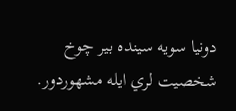دونيا سويه سينده بير چوخ شخصيت لري ايله مشهوردور.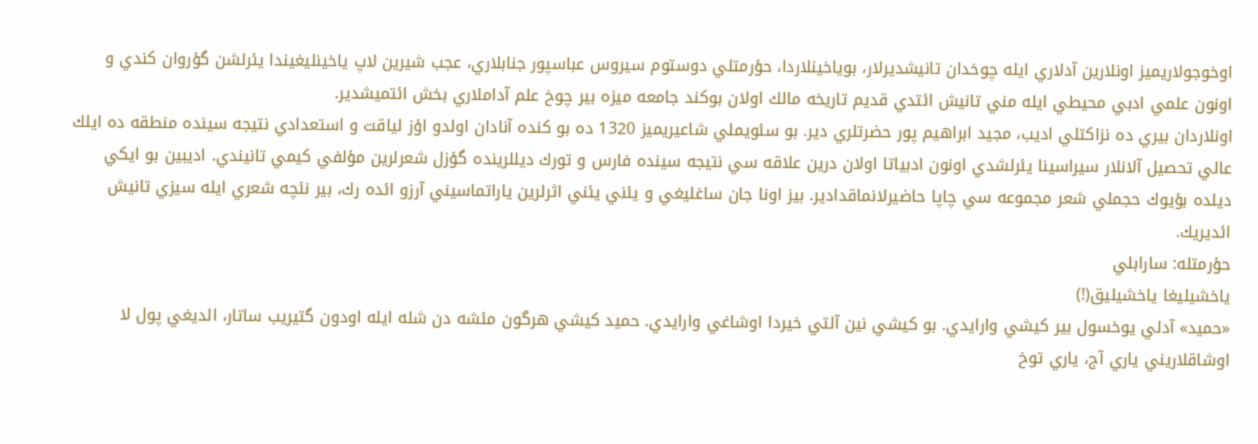اوخوجولاريميز اونلارين آدلاري ايله چوخدان تانيشديرلار، بوياخينلاردا، حؤرمتلي دوستوم سيروس عباسپور جنابلاري، عجب شيرين لاپ ياخينليغيندا يئرلشن گؤروان كندي و اونون علمي ادبي محيطي ايله مني تانيش ائتدي قديم تاريخه مالك اولان بوكند جامعه ميزه بير چوخ علم آداملاري بخش ائتميشدير.
اونلاردان بيري ده نزاكتلي اديب، مجيد ابراهيم پور حضرتلري دير. بو سئويملي شاعيريميز 1320 ده بو كنده آنادان اولدو اؤز لياقت و استعدادي نتيجه سينده منطقه ده ايلك عالي تحصيل آلانلار سيراسينا يئرلشدي اونون ادبياتا اولان درين علاقه سي نتيجه سينده فارس و تورك ديللرينده گؤزل شعرلرين مؤلفي كيمي تانيندي. اديبين بو ايكي ديلده بؤيوك حجملي شعر مجموعه سي چاپا حاضيرلانماقدادير. بيز اونا جان ساغليغي و يئني يئني اثرلرين ياراتماسيني آرزو ائده رك، بير نئچه شعري ايله سيزي تانيش ائديريك.
حؤرمتله: سارابلي
ياخشيليغا ياخشيليق(!)
«حميد» آدلي يوخسول بير كيشي وارايدي. بو كيشي نين آلتي خيردا اوشاغي وارايدي. حميد كيشي هرگون مئشه دن شله ايله اودون گتيريب ساتار، الديغي پول لا اوشاقلاريني ياري آج، ياري توخ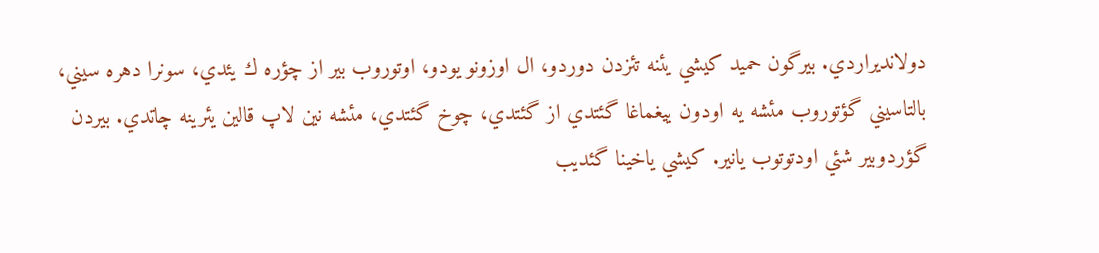دولانديراردي. بيرگون حميد كيشي يئنه تئزدن دوردو، ال اوزونو يودو، اوتوروب بير از چؤره ك يئدي، سونرا دهره سيني، بالتاسيني گؤتوروب مئشه يه اودون ييغماغا گئتدي از گئتدي، چوخ گئتدي، مئشه نين لاپ قالين يئرينه چاتدي. بيردن گؤردوبير شئي اودتوتوب يانير. كيشي ياخينا گئديب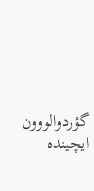گؤردوالووون ايچينده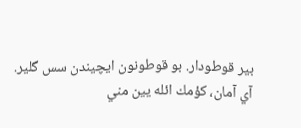بير قوطودار. بو قوطونون ايچيندن سس گلير.
آي آمان، كؤمك ائله يين مني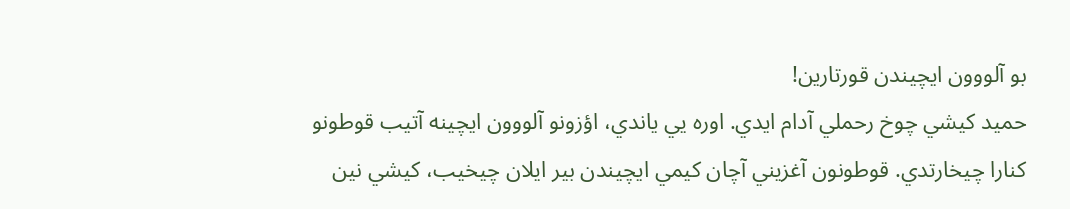بو آلووون ايچيندن قورتارين!
حميد كيشي چوخ رحملي آدام ايدي. اوره يي ياندي، اؤزونو آلووون ايچينه آتيب قوطونو كنارا چيخارتدي. قوطونون آغزيني آچان كيمي ايچيندن بير ايلان چيخيب، كيشي نين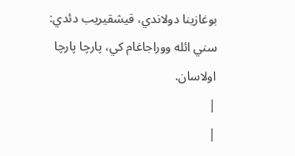بوغازينا دولاندي، قيشقيريب دئدي:
سني ائله ووراجاغام كي، پارچا پارچا اولاسان.
|
|